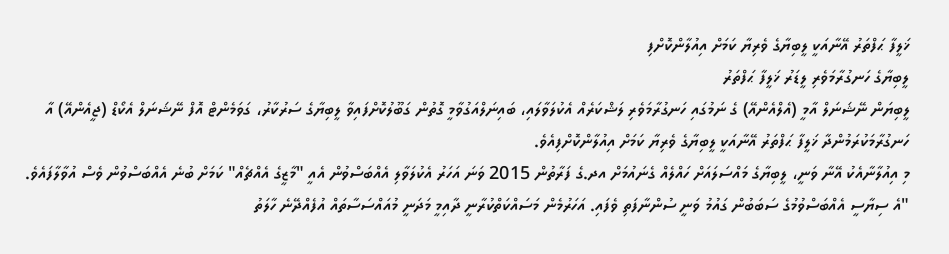ޚަލީފާ ޙަފްތަރު އޭނާއަކީ ލީބިޔާގެ ވެރިޔާ ކަމަށް އިއުލާންކޮށްފި
ލީބިޔާގެ ހަނގުރާމަވެރި ލީޑަރު ޚަލީފާ ޙަފްތަރު
ލީބިޔަން ނޭޝަނަލް އާމީ (އެލްއެންއޭ) ގެ ނަމުގައި ހަނގުރާމަވެރި ލަޝްކަރެއް އެކުލަވާލައި، ބައިނަލްއަގުވާމީ ގޮތުން ގަބޫލުކޮށްފައިވާ ލީބިޔާގެ ސަރުކާރު، ގަވަމެންޓް އޮފް ނޭޝަނަލް އެކޯޑް (ޖީއެންއޭ) އާ ހަނގުރާމަކުރަމުންދާ ޚަލީފާ ޙަފްތަރު އޭނާއަކީ ލީބިޔާގެ ވެރިޔާ ކަމަށް އިއުލާންކޮށްފިއެވެ.
މި އިއުލާނާއެކު އޭނާ ވަނީ، ލީބިޔާގެ މައްސަލައަށް ހައްލެއް ގެނައުމަށް އދ.ގެ ފަރާތުން 2015 ވަނަ އަހަރު އެކުލަވާލި އެއްބަސްވުން އެއީ "މާޒީގެ އެއްޗެއް" ކަމަށް ބުނެ އެއްބަސްވުން ވެސް އުވާލާފައެވެ.
"އެ ސިޔާސީ އެއްބަސްވުމުގެ ސަބަބުން ގައުމު ވަނީ ސުންނާފަތި ވެފައި. އަހަރުމެން މަސައްކަތްކުރާނީ ދާއިމީ މަދަނީ މުއައްސަސާތައް އުފެއްދޭނެ ހާލަތު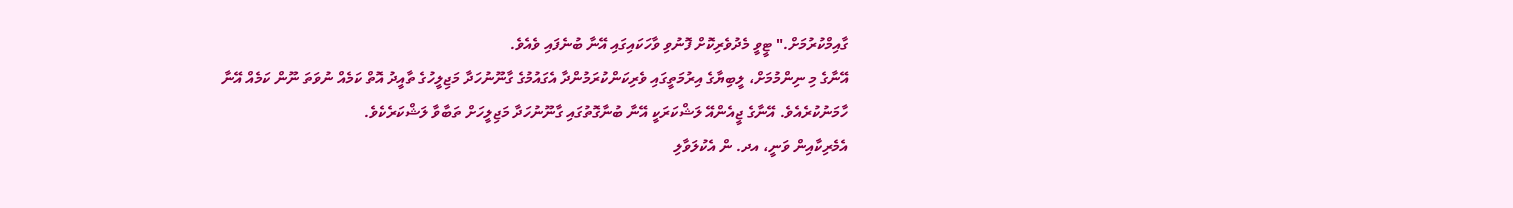ގާއިމްކުރުމަށް." ޓީވީ މެދުވެރިކޮށް ފޮނުވި ވާހަކައިގައި އޭނާ ބުނެފައި ވެއެވެ.
އޭނާގެ މި ނިންމުމަށް، ލީބިޔާގެ އިރުމަތީގައި ވެރިކަންކުރަމުންދާ އެގައުމުގެ ގާނޫނުހަދާ މަޖިލީހުގެ ތާއީދު އޮތް ކަމެއް ނުވަތަ ނޫން ކަމެއް އޭނާ ހާމަނުކުރެއެވެ. އޭނާގެ ޖީއެންއޭ ލަޝްކަރަކީ އޭނާ ބުނާގޮތުގައި ގާނޫނުހަދާ މަޖިލީހަށް ތަބާވާ ލަޝްކަރެކެވެ.
އެމެރިކާއިން ވަނީ، އދ. ން އެކުލަވާލި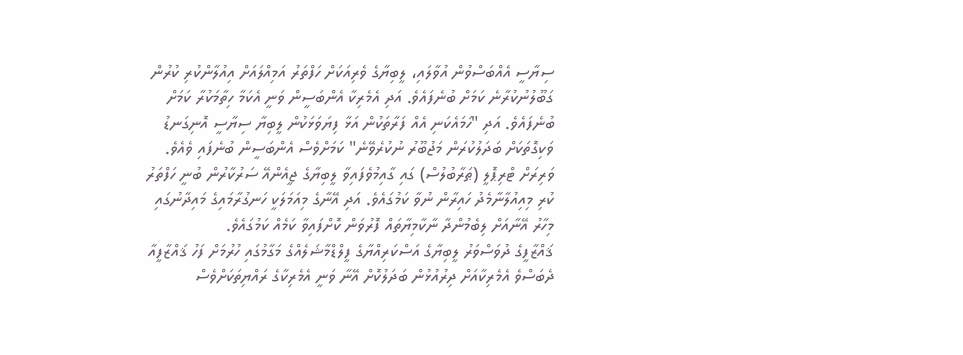ސިޔާސީ އެއްބަސްވުން އުވާލައި، ލީބިޔާގެ ވެރިއަކަށް ހަފްތަރު އަމިއްލައަށް އިއުލާންކުރި ކުރުން ގަބޫލުނުކުރާނެ ކަމަށް ބުނެފައެވެ. އަދި އެމެރިކާ އެންބަސީން ވަނީ އެކަމާ ހިތާމަކުރާ ކަމަށް ބުނެފައެވެ. އަދި "ހަމައެކަނި އެއް ފަރާތަކުން އަޅާ ފިޔަވަޅަކުން ލީބިޔާ ސިޔާސީ އޮނިގަނޑު ވަކިގޮތަކަށް ބަދަލުކުރަން މަޖުބޫރު ނުކުރެވޭނެ" ކަމަށްވެސް އެންބަސީން ބުނެފައި ވެއެވެ.
ވަރިރަށް ޓްރިޕޮލީ (ޠަރާބުލުސް) ގައި ގާއިމުވެފައިވާ ލީބިޔާގެ ޖީއެންއޭ ސަރުކާރުން ބުނީ ހަފްތަރު ކުރި މިއިއުލާނާމެދު ހައިރާން ނުވާ ކަމުގައެވެ. އަދި އޭނާގެ މިއަމަލަކީ ހަނގުރާމައިގެ މައިދާނުގައި މިހާރު އޭނާއަށް ލިބެމުންދާ ނާކާމިޔާތައް ފޮރުވަން ކޮށްފައިވާ ކަމެއް ކަމުގައެވެ.
ޤައްޒާފީގެ ދުވަސްވަރު ލީބިޔާގެ އަސްކަރިއްޔާގެ ފީލްޑްމާޝަލެއްގެ މަގާމުގައި ހުރުމަށް ފަހު ޤައްޒާފީއާ ދެބަސްވެ އެމެރިކާއަށް ދިރުއުޅުން ބަދަލުކޮށް އޭނާ ވަނީ އެމެރިކާގެ ރައްޔިތަކަށްވެސް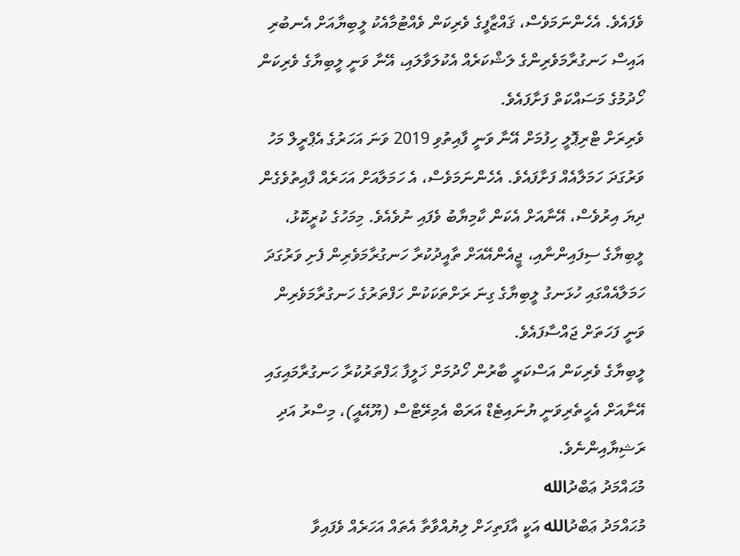ވެފައެވެ. އެހެންނަމަވެސް، ޤައްޒާފީގެ ވެރިކަން ވެއްޓުމާއެކު ލީބިޔާއަށް އެނބުރި އައިސް ހަނގުރާމަވެރިންގެ ލަޝްކަރެއް އެކުލަވާލައި، އޭނާ ވަނީ ލީބިޔާގެ ވެރިކަން ހޯދުމުގެ މަސައްކަތް ފަށާފައެވެ.
ވެރިރަށް ޓްރިޕޮލީ ހިފުމަށް އޭނާ ވަނީ ފާއިތުވި 2019 ވަނަ އަހަރުގެ އެޕްރީލް މަހު ވަރުގަދަ ހަމަލާއެއް ފަށާފައެވެ. އެހެންނަމަވެސް، އެ ހަމަލާއަށް އަހަރެއް ފާއިތުވެގެން ދިޔަ އިރުވެސް، އޭނާއަށް އެކަން ކާމިޔާބު ވެފައި ނުވެއެވެ. މިމަހުގެ ކުރީކޮޅު، ލީބިޔާގެ ސިފައިންނާއި، ޖީއެންއޭއަށް ތާއީދުކުރާ ހަނގުރާމަވެރިން ފެށި ވަރުގަދަ ހަމަލާއެއްގައި ހުޅަނގު ލީބިޔާގެ ގިނަ ރަށްތަކަކުން ހަފްތަރުގެ ހަނގުރާމަވެރިން ވަނީ ފަހަތަށް ޖައްސާފައެވެ.
ލީބިޔާގެ ވެރިކަން އަސްކަރީ ބާރުން ހޯދުމަށް ޚަލީފާ ޙަފްތަރުކުރާ ހަނގުރާމައިގައި އޭނާއަށް އެހީތެރިވަނީ ޔުނައިޓެޑް އަރަބް އެމިރޭޓްސް (ޔޫއޭއީ)، މިސްރު އަދި ރަޝިޔާއިންނެވެ.
މުޙައްމަދު ޢަބްދުالله
މުޙައްމަދު ޢަބްދުالله އަކީ އާފަތިހަށް ލިޔުއްވާތާ އެތައް އަހަރެއް ވެފައިވާ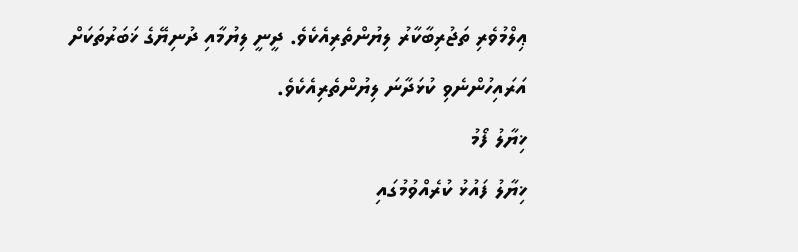ޢިލްމުވެރި ތަޖުރިބާކާރު ލިޔުންތެރިއެކެވެ. ދީނީ ލިޔުމާއި ދުނިޔޭގެ ޚަބަރުތަކަށް އަރައިހުންނެވި ކުޅަދާނަ ލިޔުންތެރިއެކެވެ.
ޚިޔާލު ފޯމު
ޚިޔާލު ފައުޅު ކުރެއްވުމުގައި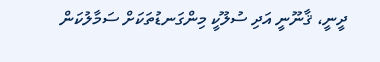ދީނީ، ޤާނޫނީ އަދި ސުލޫކީ މިންގަނޑުތަކަށް ސަމާލުކަން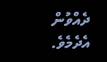ދެއްވުން އެދެމެވެ.